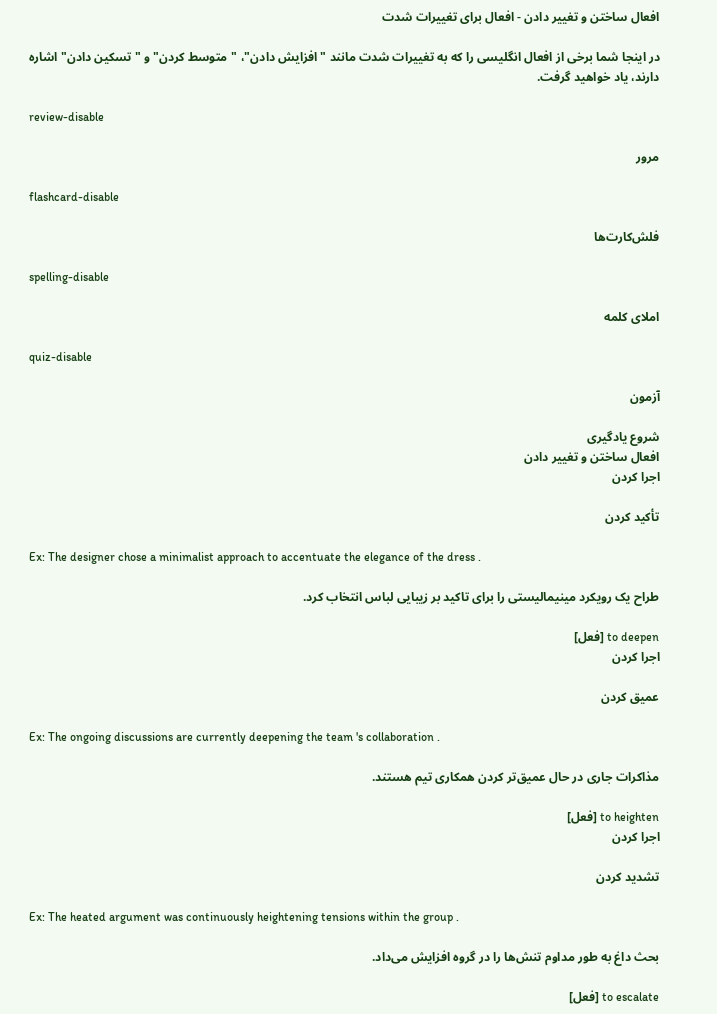افعال ساختن و تغییر دادن - افعال برای تغییرات شدت

در اینجا شما برخی از افعال انگلیسی را که به تغییرات شدت مانند "افزایش دادن"، "متوسط کردن" و "تسکین دادن" اشاره دارند، یاد خواهید گرفت.

review-disable

مرور

flashcard-disable

فلش‌کارت‌ها

spelling-disable

املای کلمه

quiz-disable

آزمون

شروع یادگیری
افعال ساختن و تغییر دادن
اجرا کردن

تأکید کردن

Ex: The designer chose a minimalist approach to accentuate the elegance of the dress .

طراح یک رویکرد مینیمالیستی را برای تاکید بر زیبایی لباس انتخاب کرد.

to deepen [فعل]
اجرا کردن

عمیق کردن

Ex: The ongoing discussions are currently deepening the team 's collaboration .

مذاکرات جاری در حال عمیق‌تر کردن همکاری تیم هستند.

to heighten [فعل]
اجرا کردن

تشدید کردن

Ex: The heated argument was continuously heightening tensions within the group .

بحث داغ به طور مداوم تنش‌ها را در گروه افزایش می‌داد.

to escalate [فعل]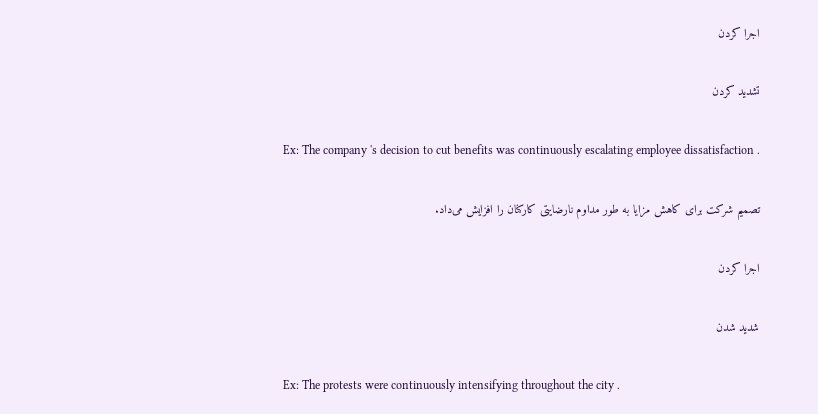اجرا کردن

تشدید کردن

Ex: The company 's decision to cut benefits was continuously escalating employee dissatisfaction .

تصمیم شرکت برای کاهش مزایا به طور مداوم نارضایتی کارکنان را افزایش می‌داد.

اجرا کردن

شدید شدن

Ex: The protests were continuously intensifying throughout the city .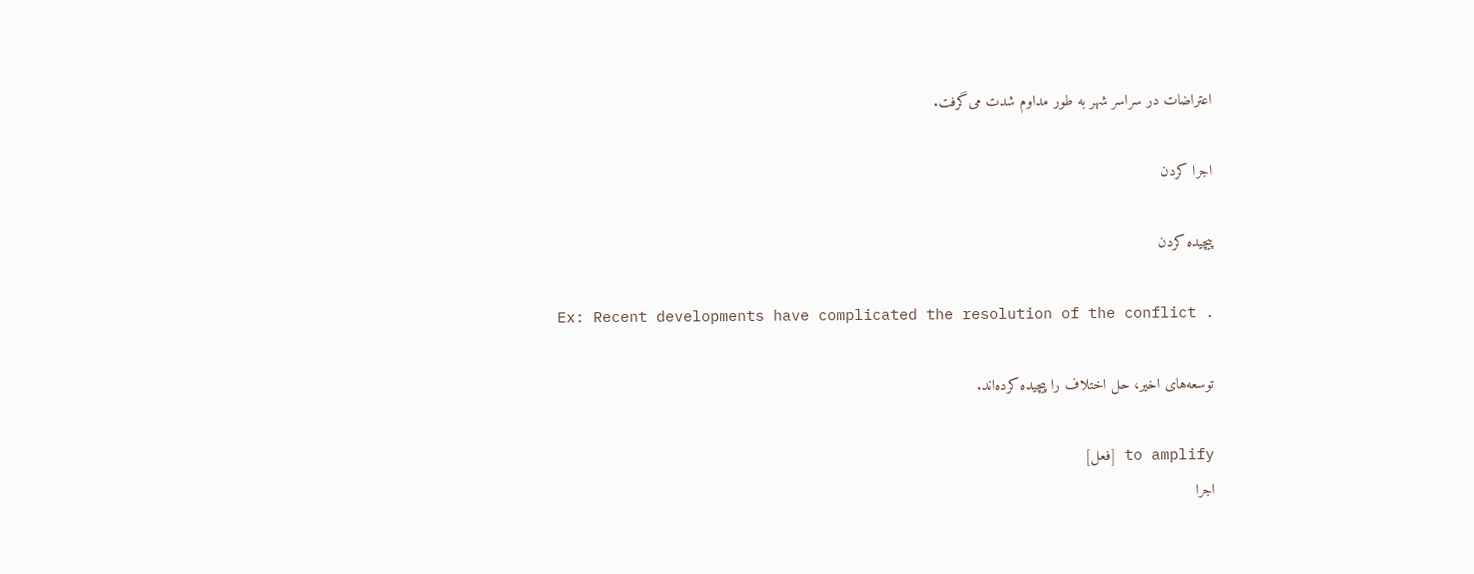اعتراضات در سراسر شهر به طور مداوم شدت می‌گرفت.

اجرا کردن

پیچیده کردن

Ex: Recent developments have complicated the resolution of the conflict .

توسعه‌های اخیر، حل اختلاف را پیچیده کرده‌اند.

to amplify [فعل]
اجرا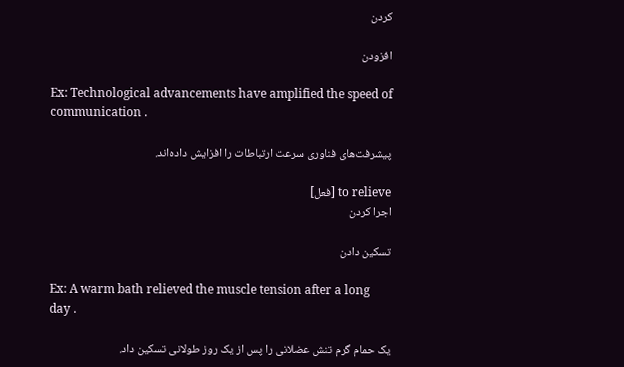کردن

افزودن

Ex: Technological advancements have amplified the speed of communication .

پیشرفت‌های فناوری سرعت ارتباطات را افزایش داده‌اند.

to relieve [فعل]
اجرا کردن

تسکین دادن

Ex: A warm bath relieved the muscle tension after a long day .

یک حمام گرم تنش عضلانی را پس از یک روز طولانی تسکین داد.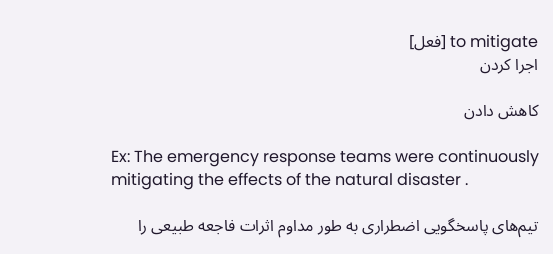to mitigate [فعل]
اجرا کردن

کاهش دادن

Ex: The emergency response teams were continuously mitigating the effects of the natural disaster .

تیم‌های پاسخگویی اضطراری به طور مداوم اثرات فاجعه طبیعی را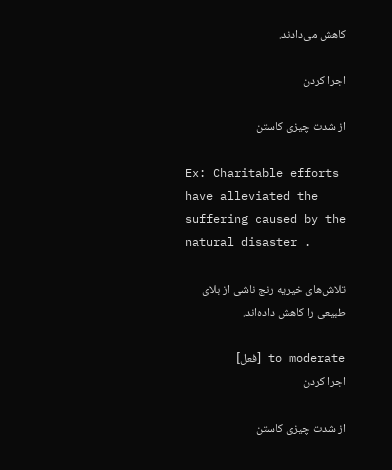کاهش می‌دادند.

اجرا کردن

از شدت چیزی کاستن

Ex: Charitable efforts have alleviated the suffering caused by the natural disaster .

تلاش‌های خیریه رنج ناشی از بلای طبیعی را کاهش داده‌اند.

to moderate [فعل]
اجرا کردن

از شدت چیزی کاستن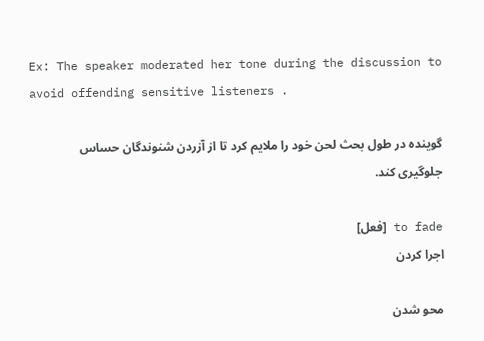Ex: The speaker moderated her tone during the discussion to avoid offending sensitive listeners .

گوینده در طول بحث لحن خود را ملایم کرد تا از آزردن شنوندگان حساس جلوگیری کند.

to fade [فعل]
اجرا کردن

محو شدن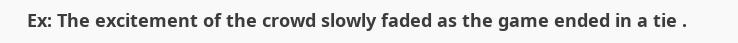Ex: The excitement of the crowd slowly faded as the game ended in a tie .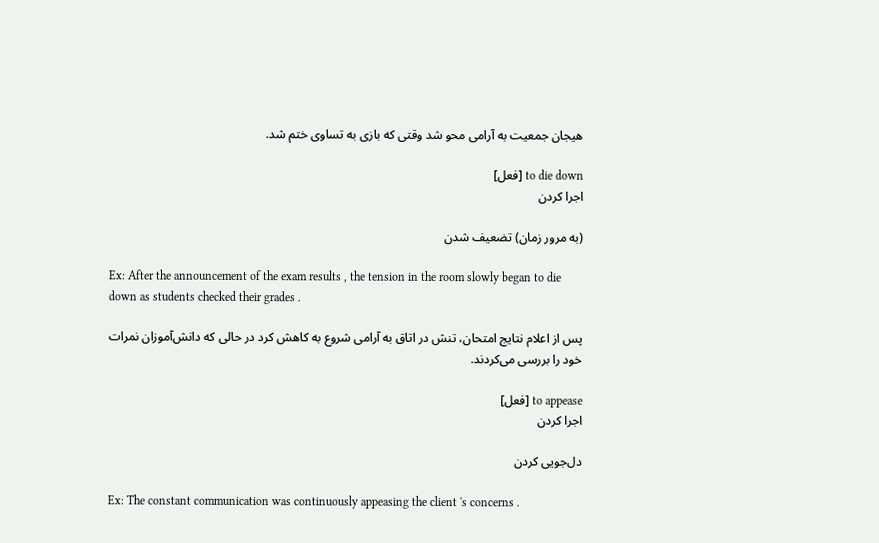هیجان جمعیت به آرامی محو شد وقتی که بازی به تساوی ختم شد.

to die down [فعل]
اجرا کردن

(به مرور زمان) تضعیف شدن

Ex: After the announcement of the exam results , the tension in the room slowly began to die down as students checked their grades .

پس از اعلام نتایج امتحان، تنش در اتاق به آرامی شروع به کاهش کرد در حالی که دانش‌آموزان نمرات خود را بررسی می‌کردند.

to appease [فعل]
اجرا کردن

دل‌جویی کردن

Ex: The constant communication was continuously appeasing the client 's concerns .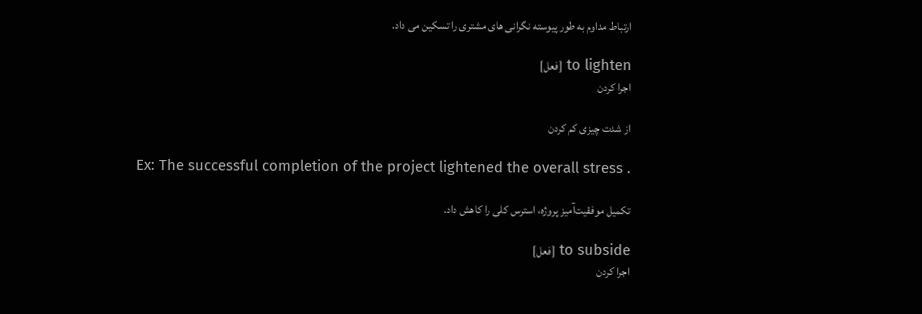ارتباط مداوم به طور پیوسته نگرانی های مشتری را تسکین می داد.

to lighten [فعل]
اجرا کردن

از شدت چیزی کم کردن

Ex: The successful completion of the project lightened the overall stress .

تکمیل موفقیت‌آمیز پروژه، استرس کلی را کاهش داد.

to subside [فعل]
اجرا کردن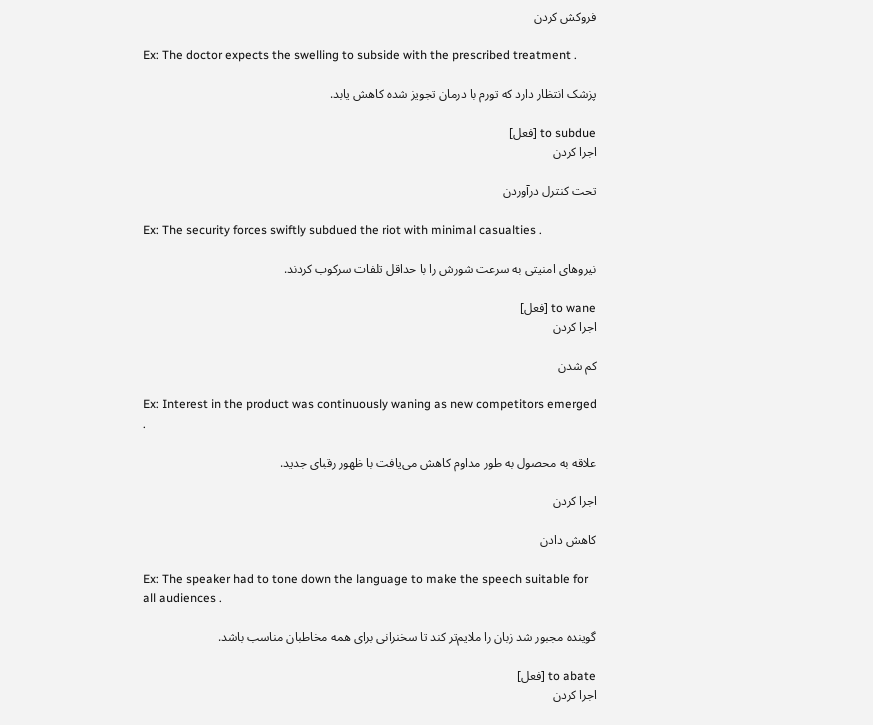فروکش کردن

Ex: The doctor expects the swelling to subside with the prescribed treatment .

پزشک انتظار دارد که تورم با درمان تجویز شده کاهش یابد.

to subdue [فعل]
اجرا کردن

تحت کنترل درآوردن

Ex: The security forces swiftly subdued the riot with minimal casualties .

نیروهای امنیتی به سرعت شورش را با حداقل تلفات سرکوب کردند.

to wane [فعل]
اجرا کردن

کم شدن

Ex: Interest in the product was continuously waning as new competitors emerged .

علاقه به محصول به طور مداوم کاهش می‌یافت با ظهور رقبای جدید.

اجرا کردن

کاهش دادن

Ex: The speaker had to tone down the language to make the speech suitable for all audiences .

گوینده مجبور شد زبان را ملایم‌تر کند تا سخنرانی برای همه مخاطبان مناسب باشد.

to abate [فعل]
اجرا کردن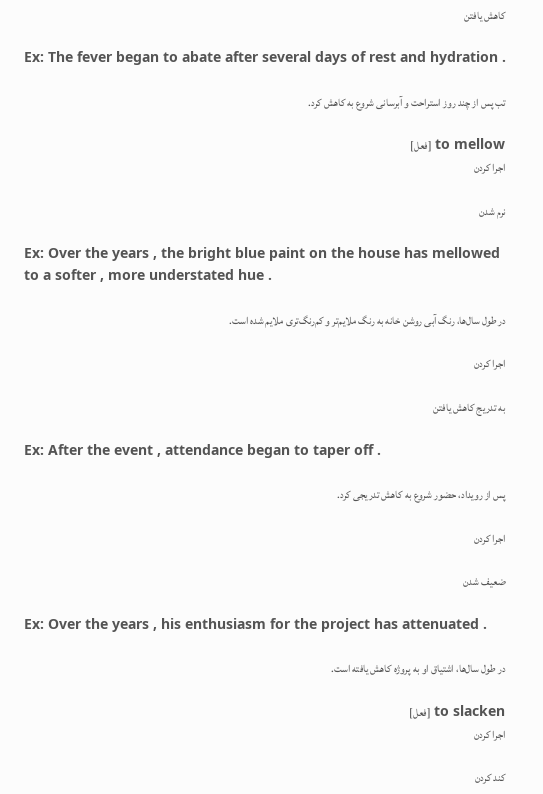کاهش یافتن

Ex: The fever began to abate after several days of rest and hydration .

تب پس از چند روز استراحت و آبرسانی شروع به کاهش کرد.

to mellow [فعل]
اجرا کردن

نرم شدن

Ex: Over the years , the bright blue paint on the house has mellowed to a softer , more understated hue .

در طول سال‌ها، رنگ آبی روشن خانه به رنگ ملایم‌تر و کم‌رنگ‌تری ملایم شده است.

اجرا کردن

به تدریج کاهش یافتن

Ex: After the event , attendance began to taper off .

پس از رویداد، حضور شروع به کاهش تدریجی کرد.

اجرا کردن

ضعیف شدن

Ex: Over the years , his enthusiasm for the project has attenuated .

در طول سال‌ها، اشتیاق او به پروژه کاهش یافته است.

to slacken [فعل]
اجرا کردن

کند کردن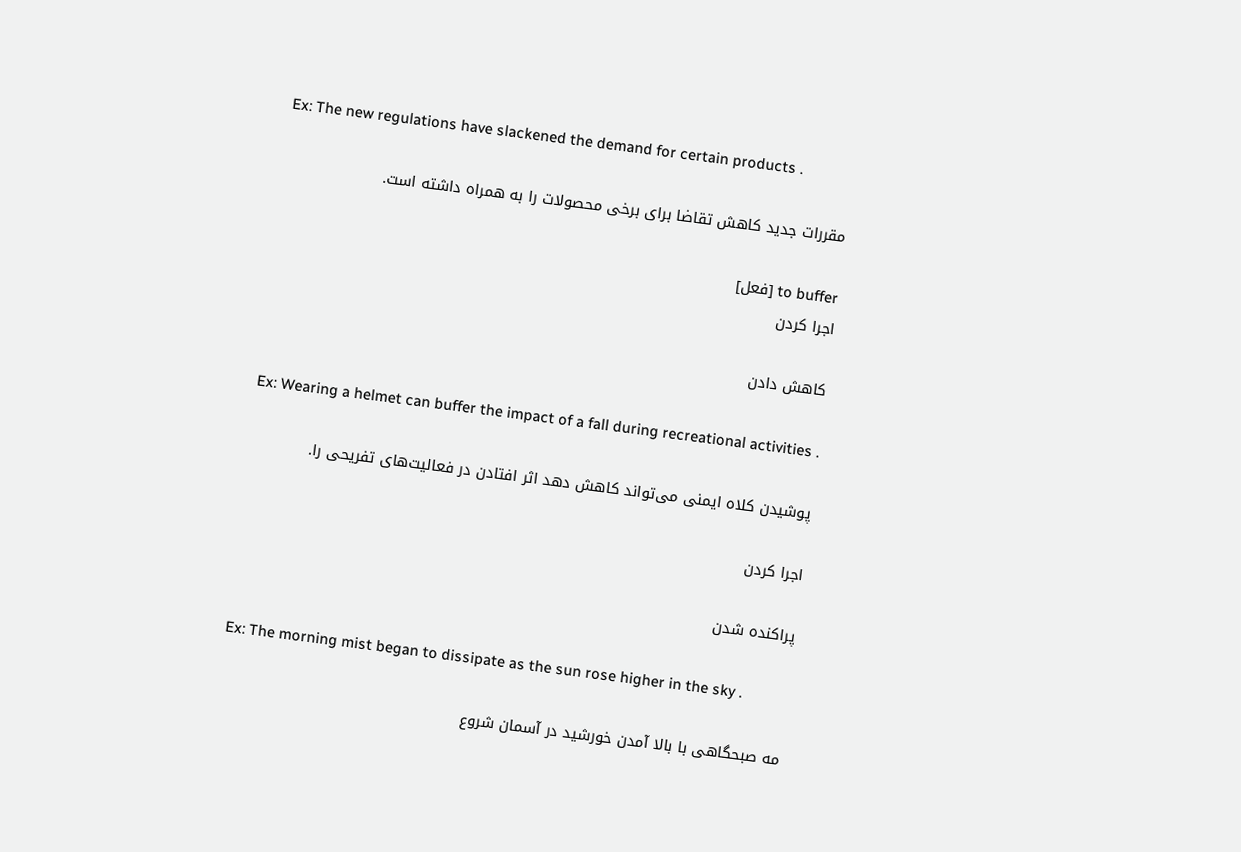Ex: The new regulations have slackened the demand for certain products .

مقررات جدید کاهش تقاضا برای برخی محصولات را به همراه داشته است.

to buffer [فعل]
اجرا کردن

کاهش دادن

Ex: Wearing a helmet can buffer the impact of a fall during recreational activities .

پوشیدن کلاه ایمنی می‌تواند کاهش دهد اثر افتادن در فعالیت‌های تفریحی را.

اجرا کردن

پراکنده شدن

Ex: The morning mist began to dissipate as the sun rose higher in the sky .

مه صبحگاهی با بالا آمدن خورشید در آسمان شروع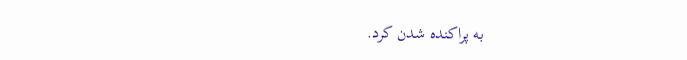به پراکنده شدن کرد.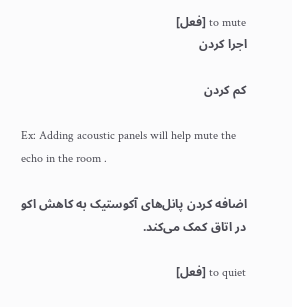to mute [فعل]
اجرا کردن

کم کردن

Ex: Adding acoustic panels will help mute the echo in the room .

اضافه کردن پانل‌های آکوستیک به کاهش اکو در اتاق کمک می‌کند.

to quiet [فعل]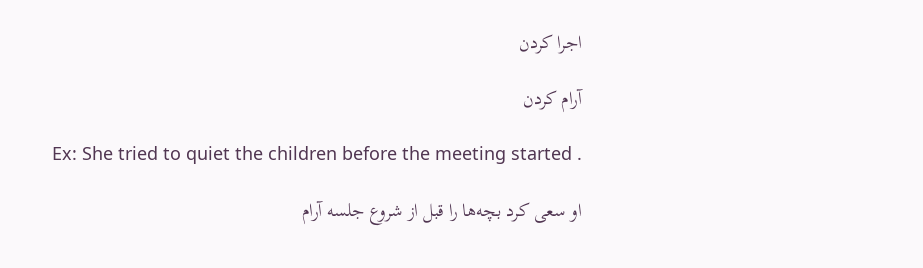اجرا کردن

آرام کردن

Ex: She tried to quiet the children before the meeting started .

او سعی کرد بچه‌ها را قبل از شروع جلسه آرام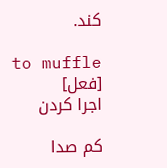کند.

to muffle [فعل]
اجرا کردن

کم صدا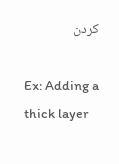کردن

Ex: Adding a thick layer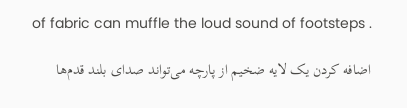of fabric can muffle the loud sound of footsteps .

اضافه کردن یک لایه ضخیم از پارچه می‌تواند صدای بلند قدم‌ها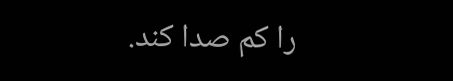را کم صدا کند.